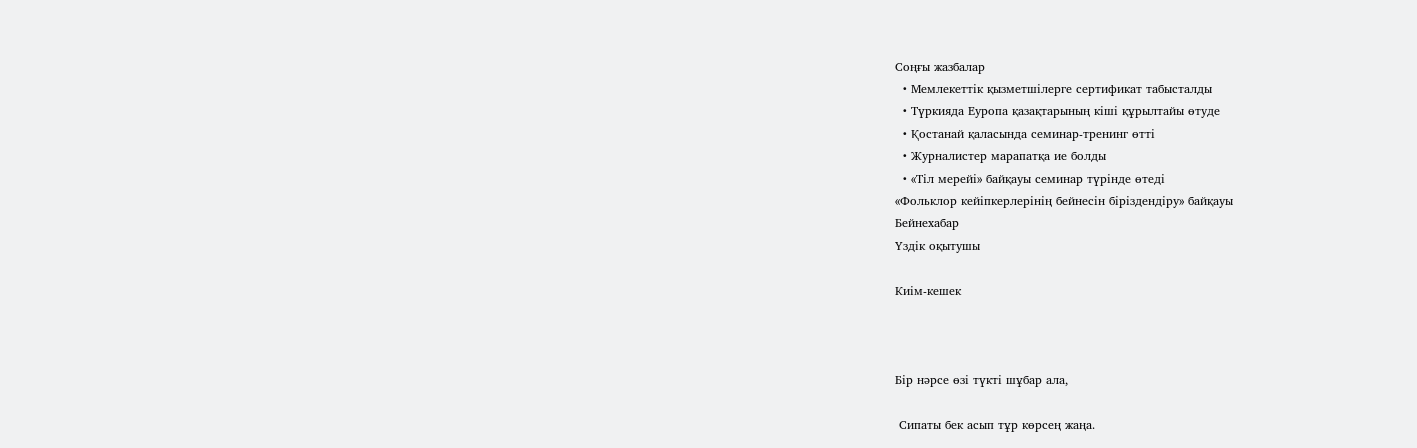Соңғы жазбалар
  • Мемлекеттік қызметшілерге сертификат табысталды
  • Түркияда Еуропа қазақтарының кіші құрылтайы өтуде
  • Қостанай қаласында семинар-тренинг өтті
  • Журналистер марапатқа ие болды
  • «Тіл мерейі» байқауы семинар түрінде өтеді
«Фольклор кейіпкерлерінің бейнесін біріздендіру» байқауы
Бейнехабар
Үздік оқытушы

Киім-кешек



Бір нәрсе өзі түкті шұбар ала,

 Сипаты бек асып тұр көрсең жаңа.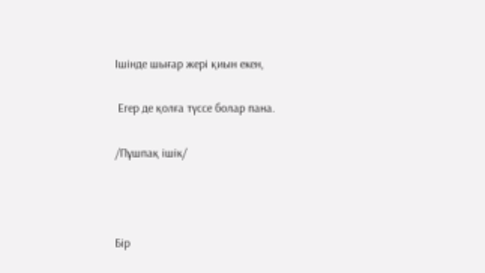Ішінде шығар жері қиын екен,

 Егер де қолға түссе болар пана.

/Пұшпақ ішік/



Бір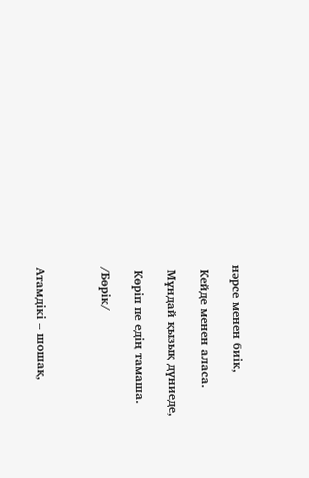нәрсе менен биік,

 Кейде менен аласа.

 Мұндай қызық дүниеде,

 Көріп пе едің тамаша.

/Бөрік/



Атамдікі – шошақ,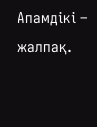Апамдікі – жалпақ.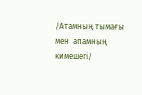/Атамның тымағы мен  апамның кимешегі/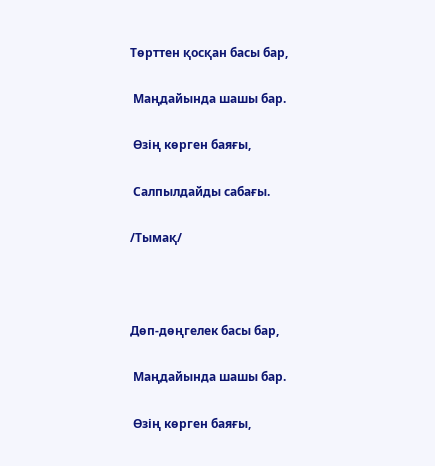Төрттен қосқан басы бар,

 Маңдайында шашы бар.

 Өзің көрген баяғы,

 Салпылдайды сабағы.

/Тымақ/



Дөп-дөңгелек басы бар,

 Маңдайында шашы бар.

 Өзің көрген баяғы,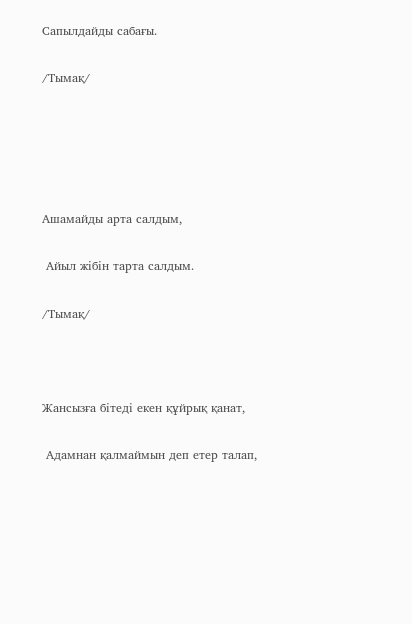Сапылдайды сабағы.

/Тымақ/





Ашамайды арта салдым,

 Айыл жібін тарта салдым.

/Тымақ/



Жансызға бітеді екен құйрық қанат,

 Адамнан қалмаймын деп етер талап,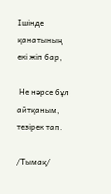Ішінде қанатының екі жіп бар,

 Не нәрсе бұл айтқаным, тезірек тап.

/Тымақ/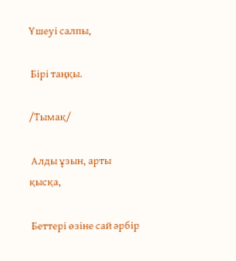Үшеуі салпы,

 Бірі таңқы.

/Тымақ/

 Алды ұзын, арты қысқа,

 Беттері өзіне сай әрбір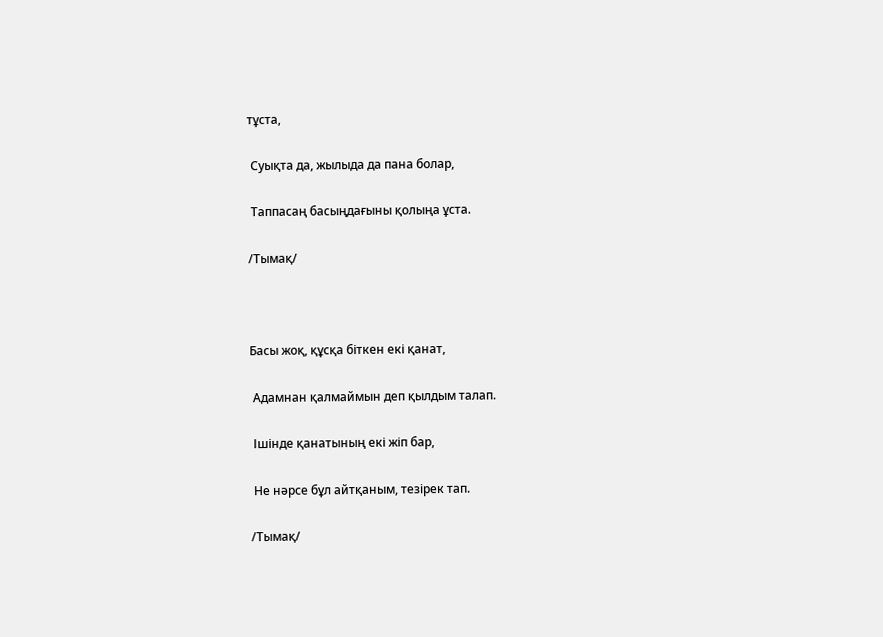тұста,

 Суықта да, жылыда да пана болар,

 Таппасаң басыңдағыны қолыңа ұста.

/Тымақ/



Басы жоқ, құсқа біткен екі қанат,

 Адамнан қалмаймын деп қылдым талап.

 Ішінде қанатының екі жіп бар,

 Не нәрсе бұл айтқаным, тезірек тап.

/Тымақ/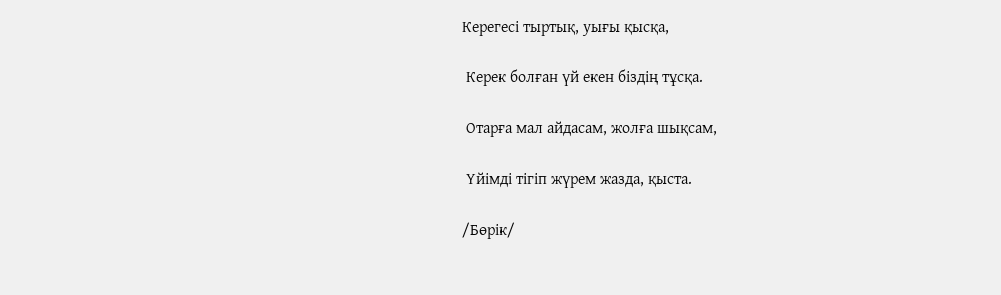Керегесі тыртық, уығы қысқа,

 Керек болған үй екен біздің тұсқа.

 Отарға мал айдасам, жолға шықсам,

 Үйімді тігіп жүрем жазда, қыста.

/Бөрік/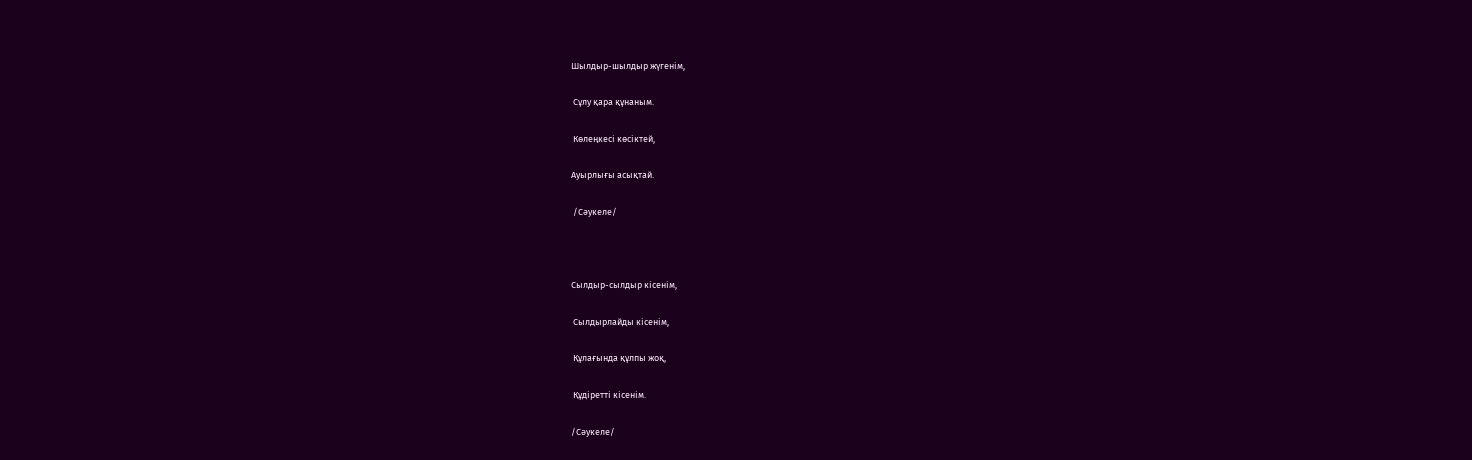Шылдыр-шылдыр жүгенім,

 Сұлу қара құнаным.

 Көлеңкесі көсіктей,

Ауырлығы асықтай.

 /Сәукеле/



Сылдыр-сылдыр кісенім,

 Сылдырлайды кісенім,

 Құлағында құлпы жоқ,

 Құдіретті кісенім.

/Сәукеле/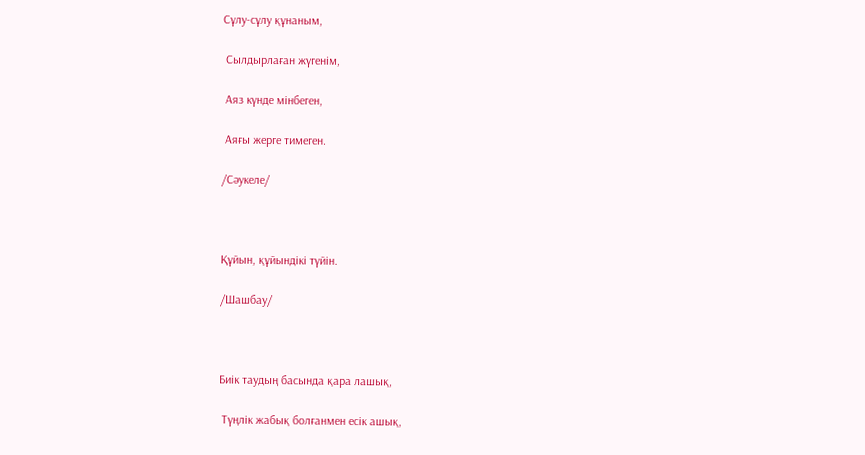Сұлу-сұлу құнаным,

 Сылдырлаған жүгенім,

 Аяз күнде мінбеген,

 Аяғы жерге тимеген.

/Сәукеле/



Құйын, құйындікі түйін.

/Шашбау/



Биік таудың басында қара лашық,

 Түңлік жабық болғанмен есік ашық,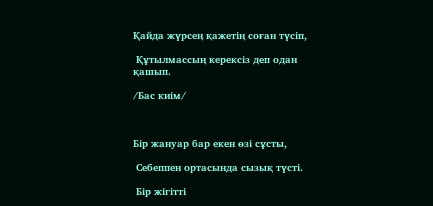Қайда жүрсең қажетің соған түсіп,

 Құтылмассың керексіз деп одан қашып.

/Бас киім/



Бір жануар бар екен өзі сұсты,

 Себеппен ортасында сызық түсті.

 Бір жігітті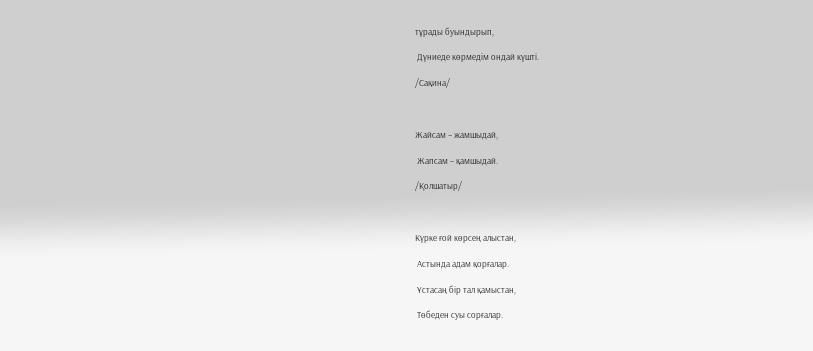тұрады буындырып,

 Дүниеде көрмедім ондай күшті.

/Сақина/



Жайсам – жамшыдай,

 Жапсам – қамшыдай.

/Қолшатыр/



Күрке ғой көрсең алыстан,

 Астында адам қорғалар.

 Ұстасаң бір тал қамыстан,

 Төбеден суы сорғалар.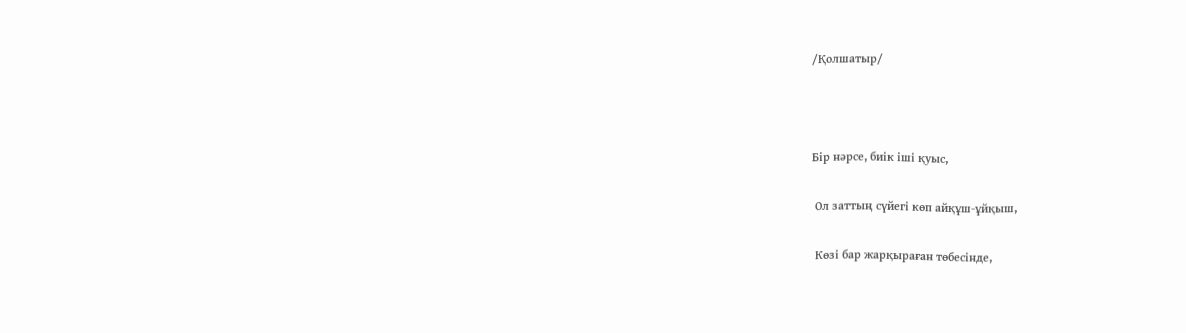/Қолшатыр/



Бір нәрсе, биік іші қуыс,

 Ол заттың сүйегі көп айқұш-ұйқыш,

 Көзі бар жарқыраған төбесінде,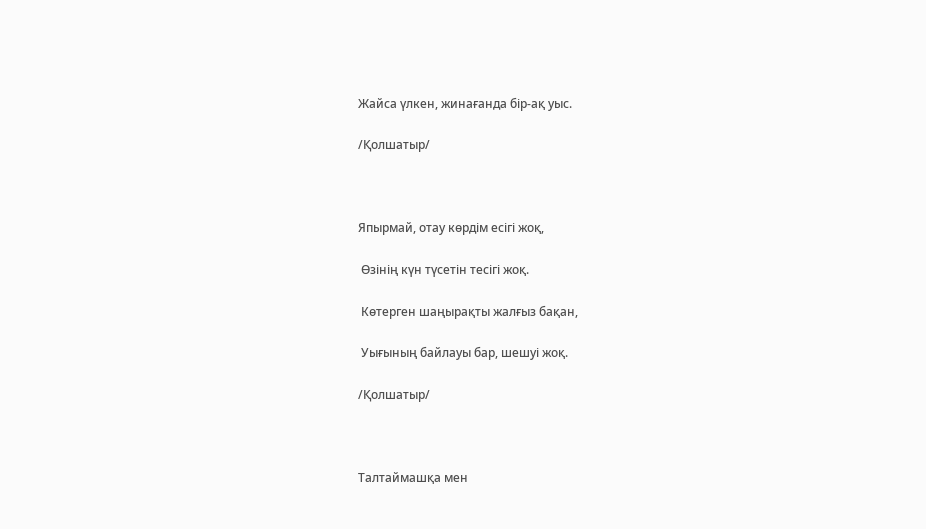Жайса үлкен, жинағанда бір-ақ уыс.

/Қолшатыр/



Япырмай, отау көрдім есігі жоқ,

 Өзінің күн түсетін тесігі жоқ.

 Көтерген шаңырақты жалғыз бақан,

 Уығының байлауы бар, шешуі жоқ.

/Қолшатыр/



Талтаймашқа мен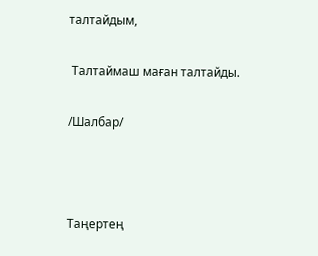талтайдым,

 Талтаймаш маған талтайды.

/Шалбар/



Таңертең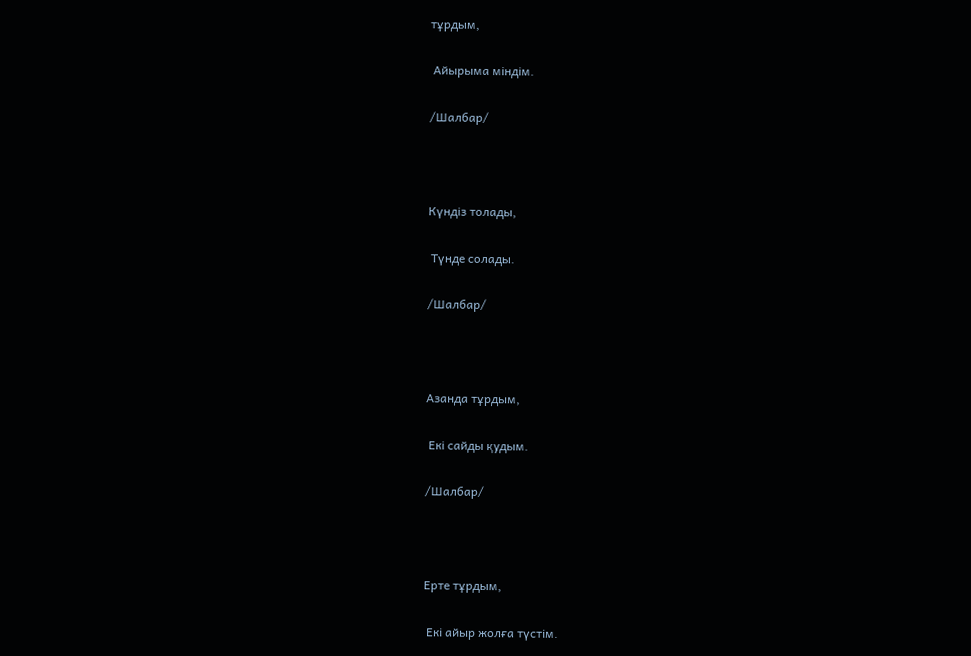тұрдым,

 Айырыма міндім.

/Шалбар/



Күндіз толады,

 Түнде солады.

/Шалбар/



Азанда тұрдым,

 Екі сайды қудым.

/Шалбар/



Ерте тұрдым,

 Екі айыр жолға түстім.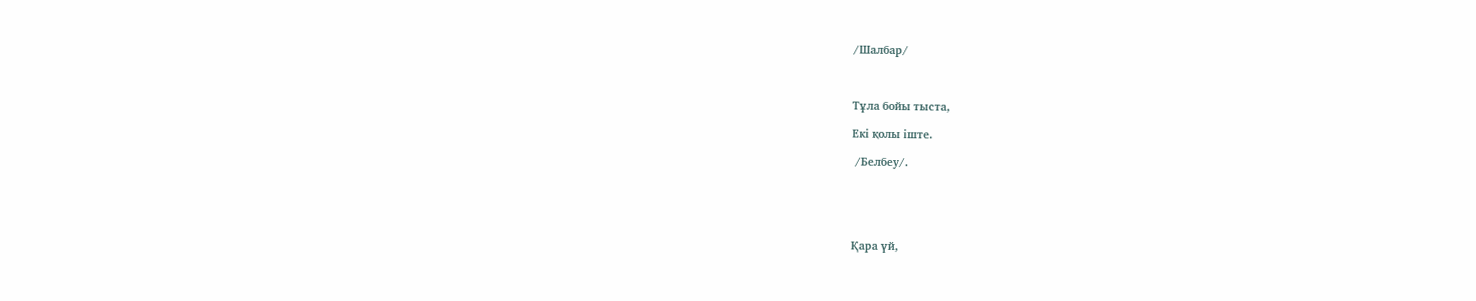/Шалбар/



Тұла бойы тыста,

Екі қолы іште.

 /Белбеу/.





Қара үй,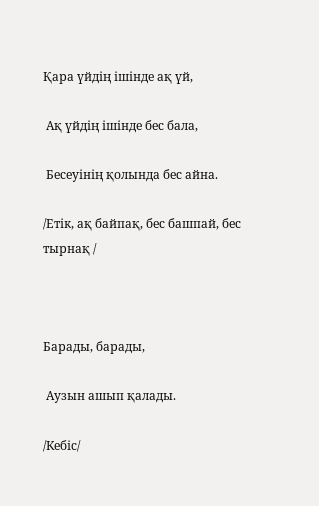Қара үйдің ішінде ақ үй,

 Ақ үйдің ішінде бес бала,

 Бесеуінің қолында бес айна.

/Етік, ақ байпақ, бес башпай, бес тырнақ /



Барады, барады,

 Аузын ашып қалады.

/Кебіс/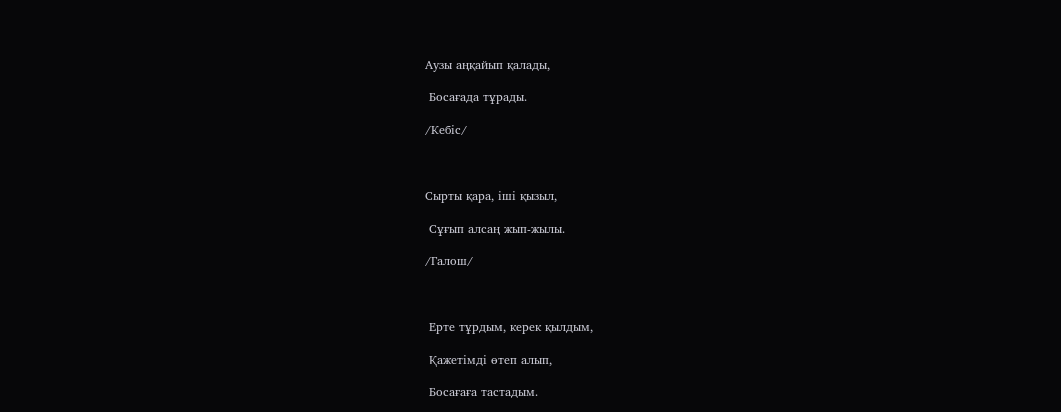Аузы аңқайып қалады,

 Босағада тұрады.

/Кебіс/



Сырты қара, іші қызыл,

 Сұғып алсаң жып-жылы.

/Галош/



 Ерте тұрдым, керек қылдым,

 Қажетімді өтеп алып,

 Босағаға тастадым.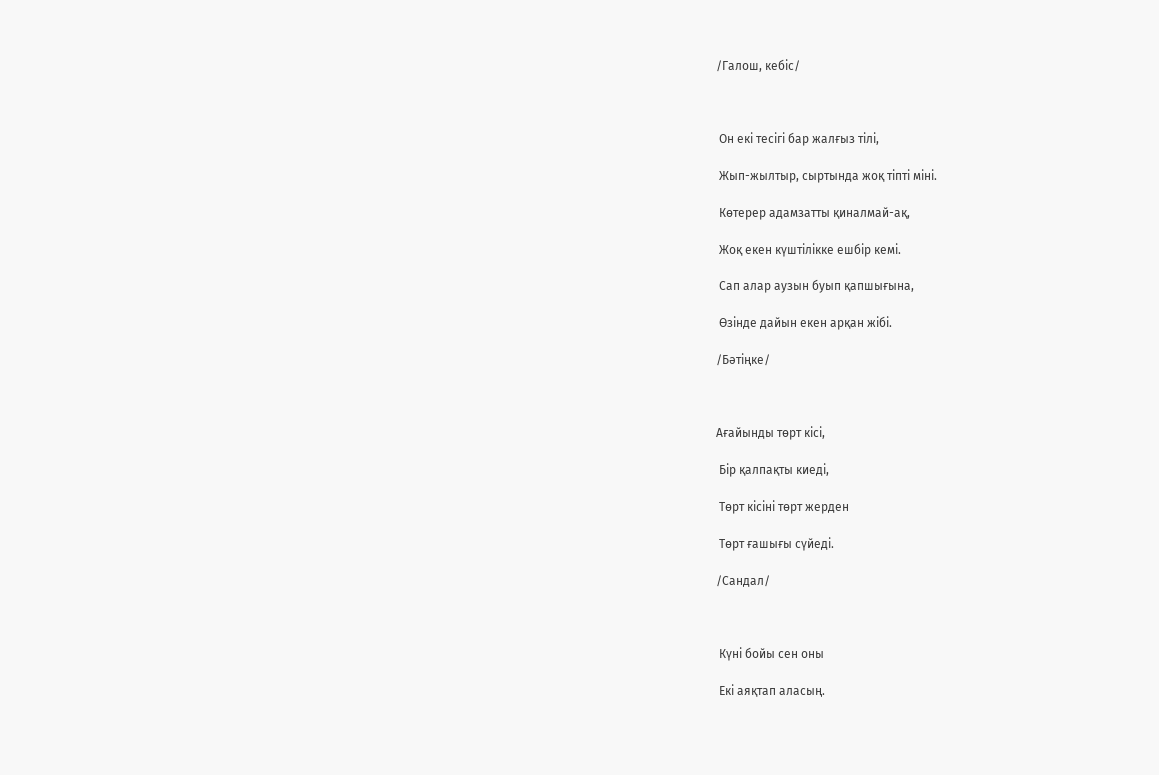/Галош, кебіс/



 Он екі тесігі бар жалғыз тілі,

 Жып-жылтыр, сыртында жоқ тіпті міні.

 Көтерер адамзатты қиналмай-ақ,

 Жоқ екен күштілікке ешбір кемі.

 Сап алар аузын буып қапшығына,

 Өзінде дайын екен арқан жібі.

/Бәтіңке/



Ағайынды төрт кісі,

 Бір қалпақты киеді,

 Төрт кісіні төрт жерден

 Төрт ғашығы сүйеді.

/Сандал/



 Күні бойы сен оны

 Екі аяқтап аласың.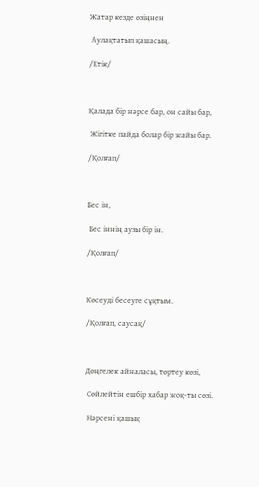Жатар кезде өзіңнен

 Аулақтатып қашасың.

/Етік/



Қалада бір нәрсе бар, он сайы бар,

 Жігітке пайда болар бір жайы бар.

/Қолғап/



Бес ін,

 Бес іннің аузы бір ін.

/Қолғап/



Көсеуді бесеуге сұқтым.

/Қолғап, саусақ/



Дөңгелек айналасы, төртеу көзі,

 Сөйлейтін ешбір хабар жоқ-ты сөзі.

 Нәрсені қашық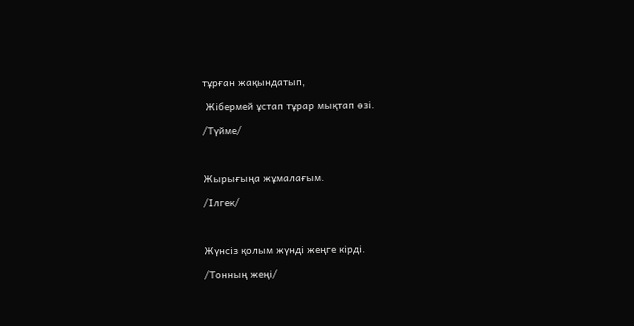тұрған жақындатып,

 Жібермей ұстап тұрар мықтап өзі.

/Түйме/



Жырығыңа жұмалағым.

/Ілгек/



Жүнсіз қолым жүнді жеңге кірді.

/Тонның жеңі/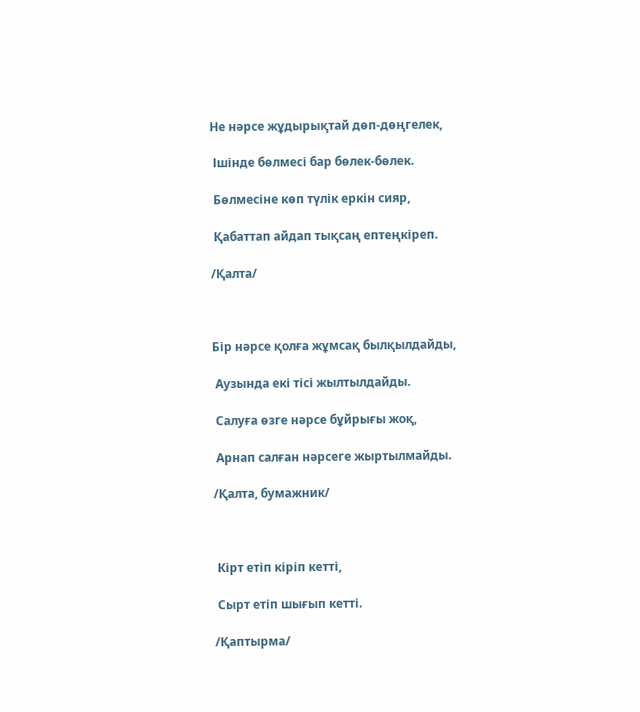Не нәрсе жұдырықтай дөп-дөңгелек,

 Ішінде бөлмесі бар бөлек-бөлек.

 Бөлмесіне көп түлік еркін сияр,

 Қабаттап айдап тықсаң ептеңкіреп.

/Қалта/



Бір нәрсе қолға жұмсақ былқылдайды,

 Аузында екі тісі жылтылдайды.

 Салуға өзге нәрсе бұйрығы жоқ,

 Арнап салған нәрсеге жыртылмайды.

/Қалта, бумажник/



 Кірт етіп кіріп кетті,

 Сырт етіп шығып кетті.

/Қаптырма/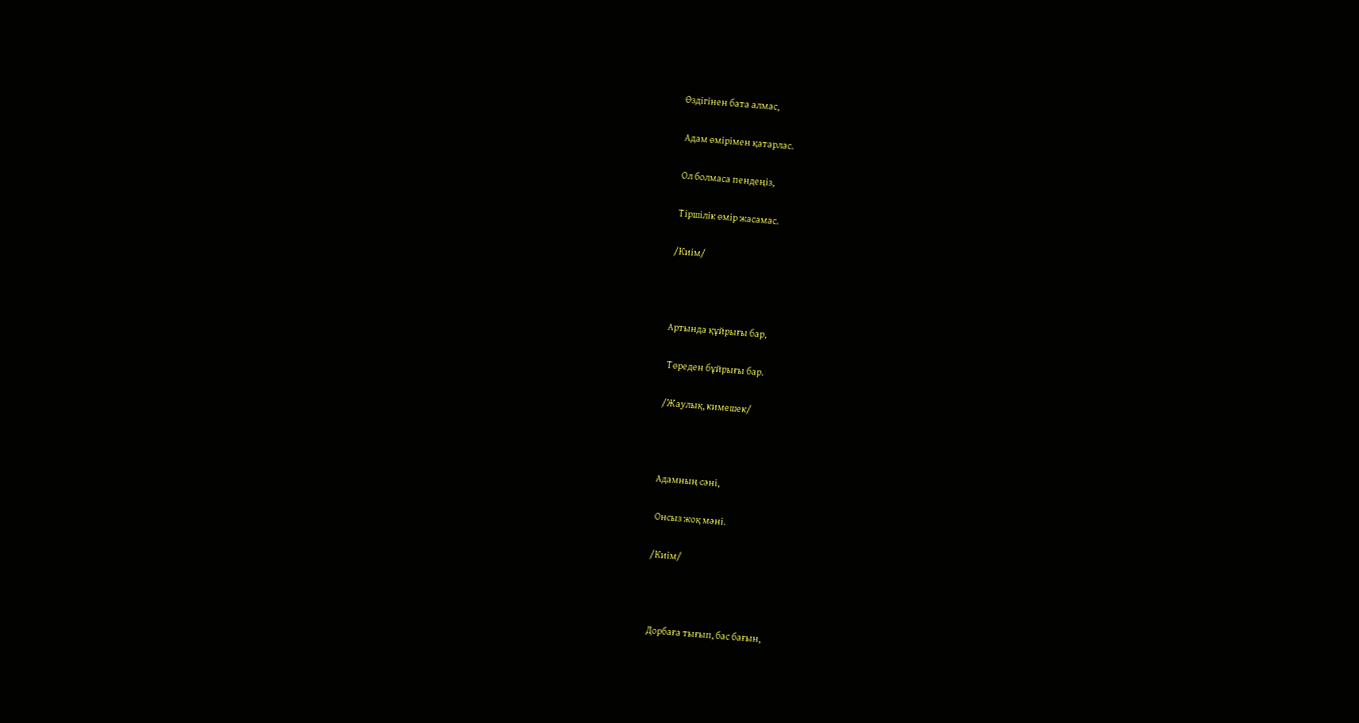Өздігінен бата алмас,

 Адам өмірімен қатарлас.

 Ол болмаса пендеңіз,

 Тіршілік өмір жасамас.

/Киім/



Артында құйрығы бар,

 Төреден бұйрығы бар.

/Жаулық, кимешек/



Адамның сәні,

 Онсыз жоқ мәні.

/Киім/



 Дорбаға тығып, бас бағын,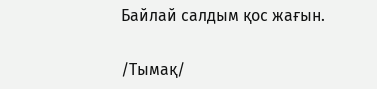Байлай салдым қос жағын.

/Тымақ/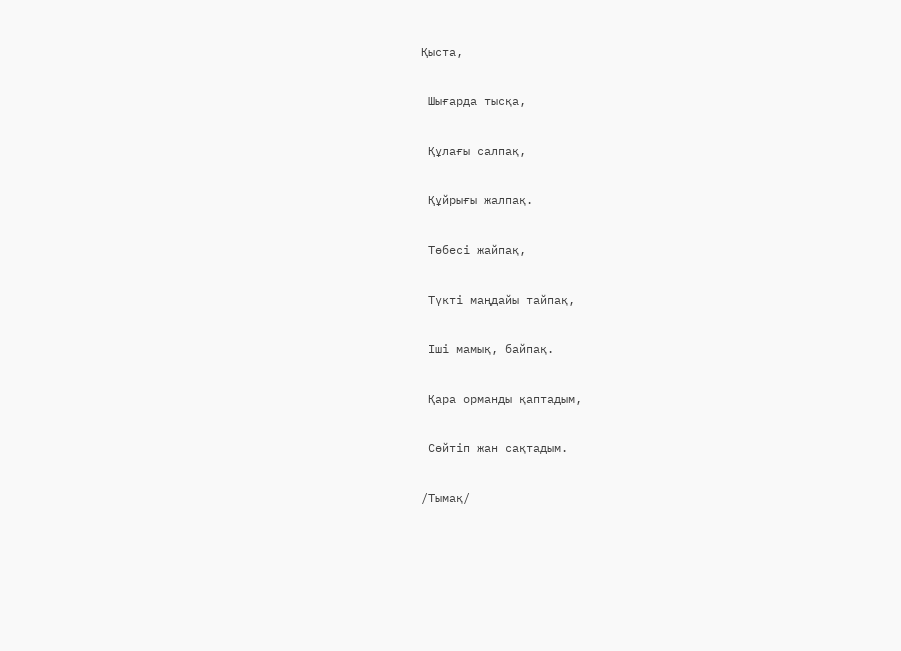Қыста,

 Шығарда тысқа,

 Құлағы салпақ,

 Құйрығы жалпақ.

 Төбесі жайпақ,

 Түкті маңдайы тайпақ,

 Іші мамық, байпақ.

 Қара орманды қаптадым,

 Сөйтіп жан сақтадым.

/Тымақ/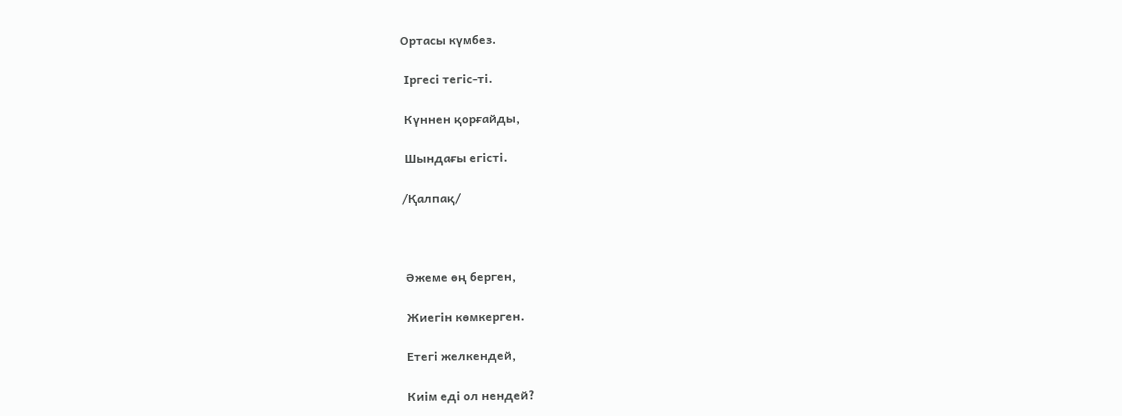Ортасы күмбез.

 Іргесі тегіс-ті.

 Күннен қорғайды,

 Шындағы егісті.

/Қалпақ/



 Әжеме өң берген,

 Жиегін көмкерген.

 Етегі желкендей,

 Киім еді ол нендей?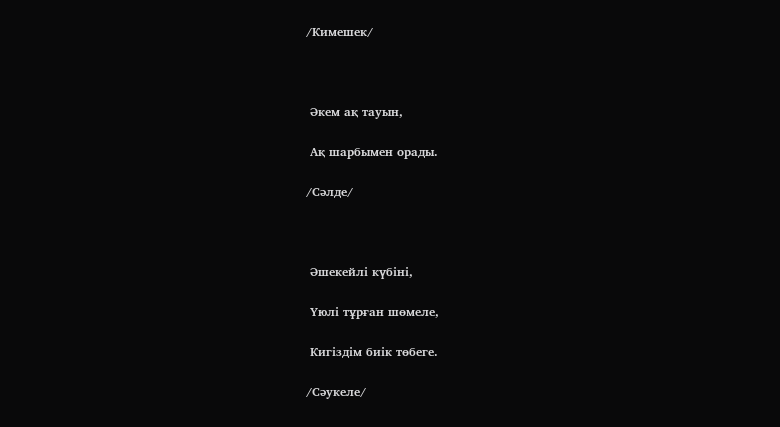/Кимешек/



 Әкем ақ тауын,

 Ақ шарбымен орады.

/Сәлде/



 Әшекейлі күбіні,

 Үюлі тұрған шөмеле,

 Кигіздім биік төбеге.

/Сәукеле/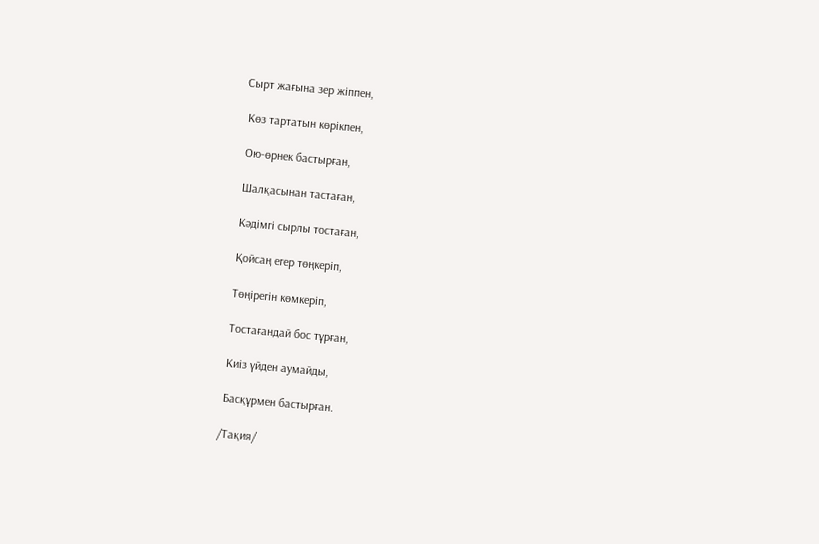Сырт жағына зер жіппен,

 Көз тартатын көрікпен,

 Ою-өрнек бастырған,

 Шалқасынан тастаған,

 Кәдімгі сырлы тостаған,

 Қойсаң егер төңкеріп,

 Төңірегін көмкеріп,

 Тостағандай бос тұрған,

 Киіз үйден аумайды,

 Басқұрмен бастырған.

/Тақия/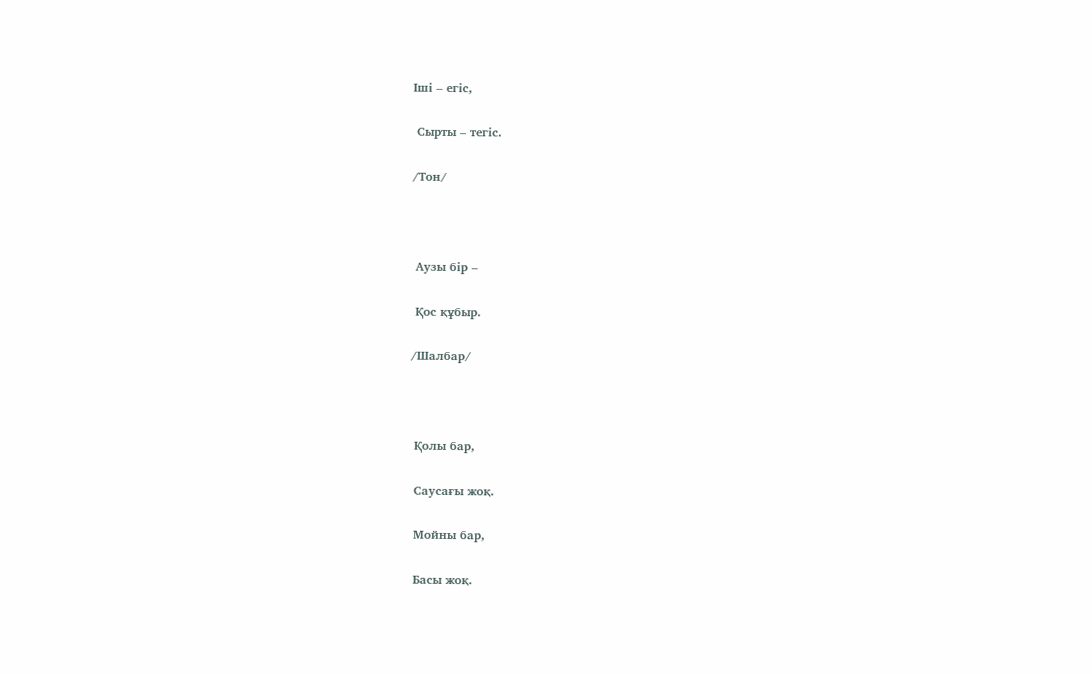Іші – егіс,

 Сырты – тегіс.

/Тон/



 Аузы бір –

 Қос құбыр.

/Шалбар/



 Қолы бар,

 Саусағы жоқ.

 Мойны бар,

 Басы жоқ.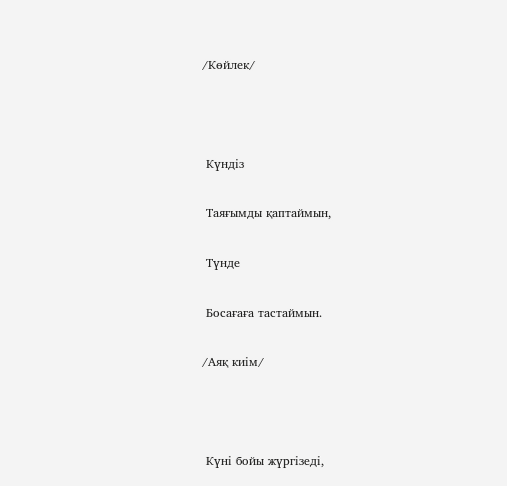/Көйлек/



 Күндіз

 Таяғымды қаптаймын,

 Түнде

 Босағаға тастаймын.

/Аяқ киім/



 Күні бойы жүргізеді,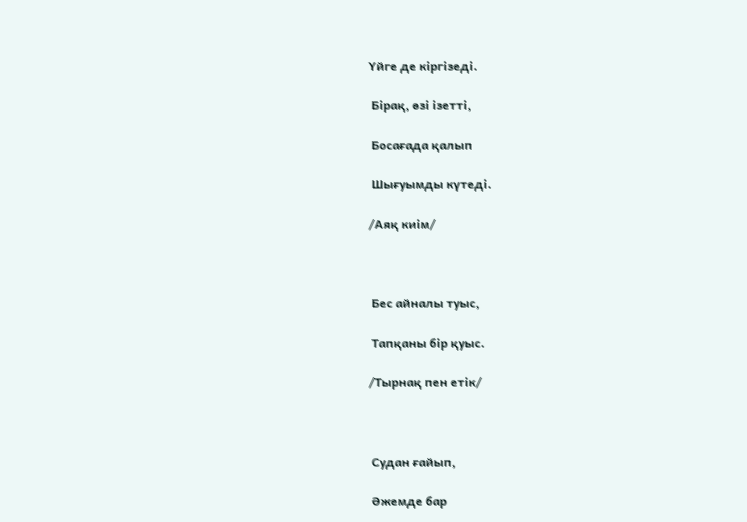Үйге де кіргізеді.

 Бірақ, өзі ізетті,

 Босағада қалып

 Шығуымды күтеді.

/Аяқ киім/



 Бес айналы туыс,

 Тапқаны бір қуыс.

/Тырнақ пен етік/



 Судан ғайып,

 Әжемде бар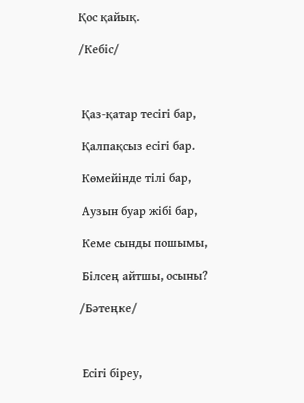Қос қайық.

/Кебіс/



 Қаз-қатар тесігі бар,

 Қалпақсыз есігі бар.

 Көмейінде тілі бар,

 Аузын буар жібі бар,

 Кеме сынды пошымы,

 Білсең айтшы, осыны?

/Бәтеңке/



 Есігі біреу,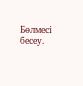Бөлмесі бесеу.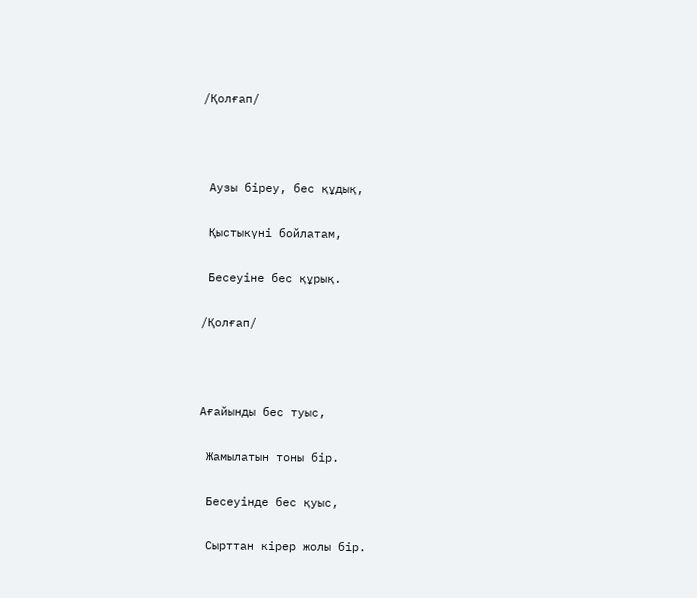/Қолғап/



 Аузы біреу, бес құдық,

 Қыстыкүні бойлатам,

 Бесеуіне бес құрық.

/Қолғап/



Ағайынды бес туыс,

 Жамылатын тоны бір.

 Бесеуінде бес қуыс,

 Сырттан кірер жолы бір.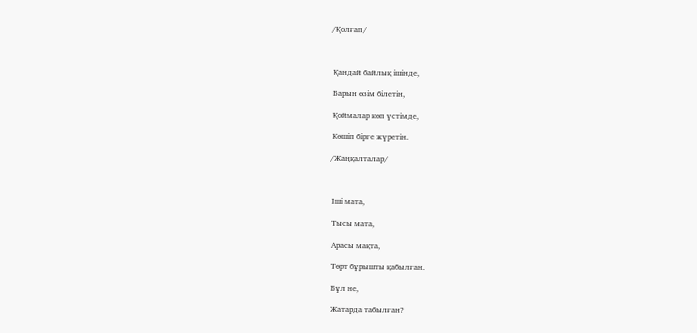/Қолғап/



 Қандай байлық ішінде,

 Барын өзім білетін,

 Қоймалар көп үстімде,

 Көшіп бірге жүретін.

/Жаңқалталар/



 Іші мата,

 Тысы мата,

 Арасы мақта,

 Төрт бұрышты қабылған.

 Бұл не,

 Жатарда табылған?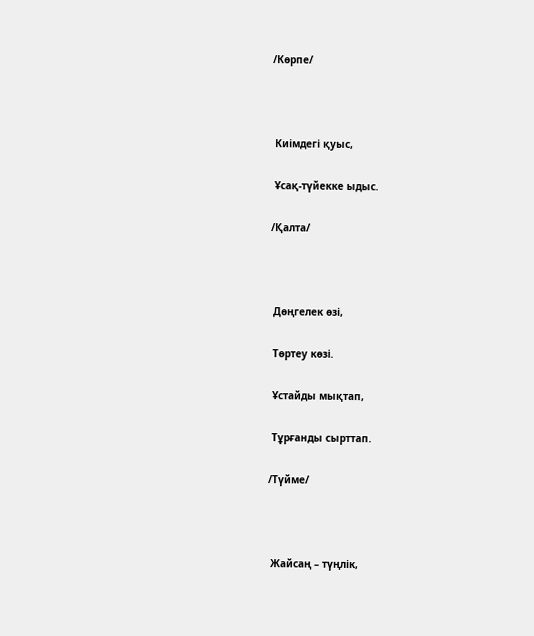/Көрпе/



 Киімдегі қуыс,

 Ұсақ-түйекке ыдыс.

/Қалта/



 Дөңгелек өзі,

 Төртеу көзі.

 Ұстайды мықтап,

 Тұрғанды сырттап.

/Түйме/



 Жайсаң – түңлік,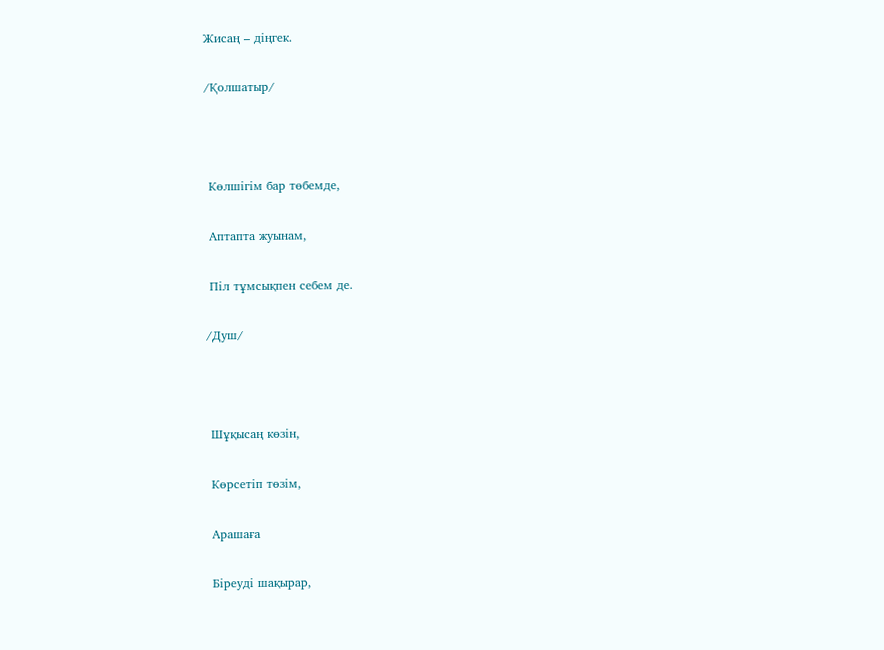Жисаң – діңгек.

/Қолшатыр/



 Көлшігім бар төбемде,

 Аптапта жуынам,

 Піл тұмсықпен себем де.

/Душ/



 Шұқысаң көзін,

 Көрсетіп төзім,

 Арашаға

 Біреуді шақырар,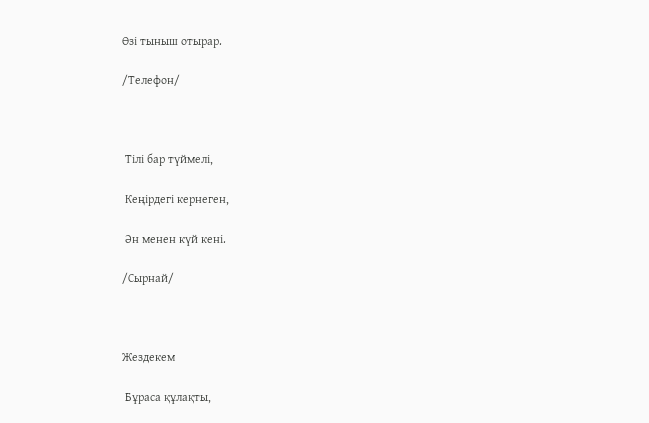Өзі тыныш отырар.

/Телефон/



 Тілі бар түймелі,

 Кеңірдегі кернеген,

 Ән менен күй кені.

/Сырнай/



Жездекем

 Бұраса құлақты,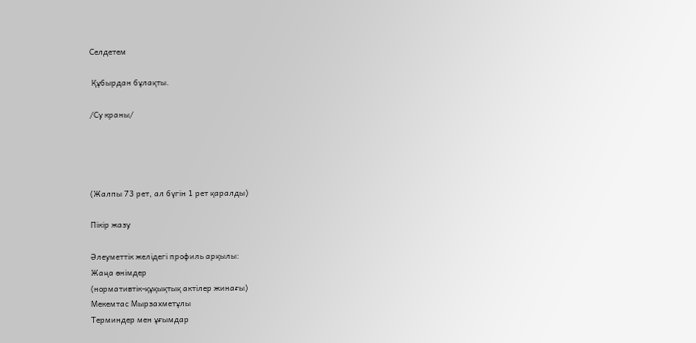Селдетем

 Құбырдан бұлақты.

/Су краны/




(Жалпы 73 рет, ал бүгін 1 рет қаралды)

Пікір жазу

Әлеуметтік желідегі профиль арқылы:
Жаңа өнімдер
(нормативтік-құқықтық актілер жинағы)
Мекемтас Мырзахметұлы
Терминдер мен ұғымдар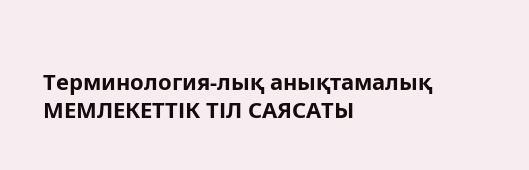Терминология-лық анықтамалық
МЕМЛЕКЕТТІК ТІЛ САЯСАТЫ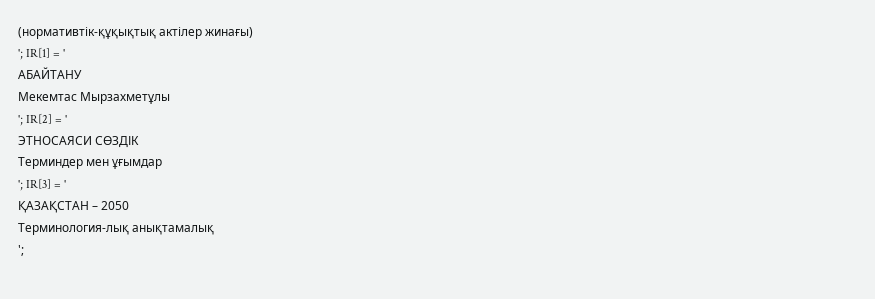(нормативтік-құқықтық актілер жинағы)
'; IR[1] = '
АБАЙТАНУ
Мекемтас Мырзахметұлы
'; IR[2] = '
ЭТНОСАЯСИ СӨЗДІК
Терминдер мен ұғымдар
'; IR[3] = '
ҚАЗАҚСТАН – 2050
Терминология-лық анықтамалық
';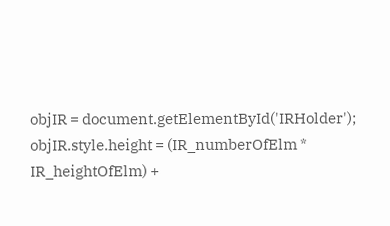objIR = document.getElementById('IRHolder'); objIR.style.height = (IR_numberOfElm * IR_heightOfElm) +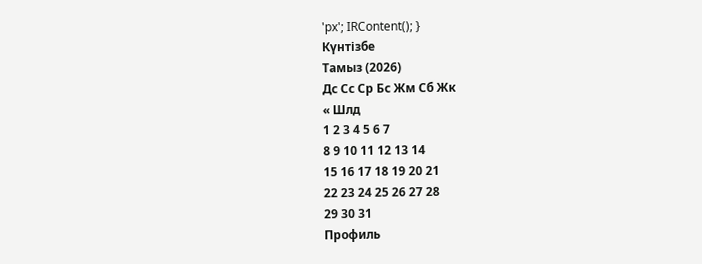'px'; IRContent(); }
Күнтізбе
Тамыз (2026)
Дс Сс Ср Бс Жм Сб Жк
« Шлд
1 2 3 4 5 6 7
8 9 10 11 12 13 14
15 16 17 18 19 20 21
22 23 24 25 26 27 28
29 30 31
Профиль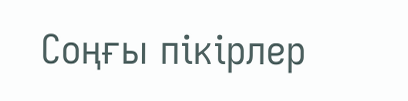Соңғы пікірлер